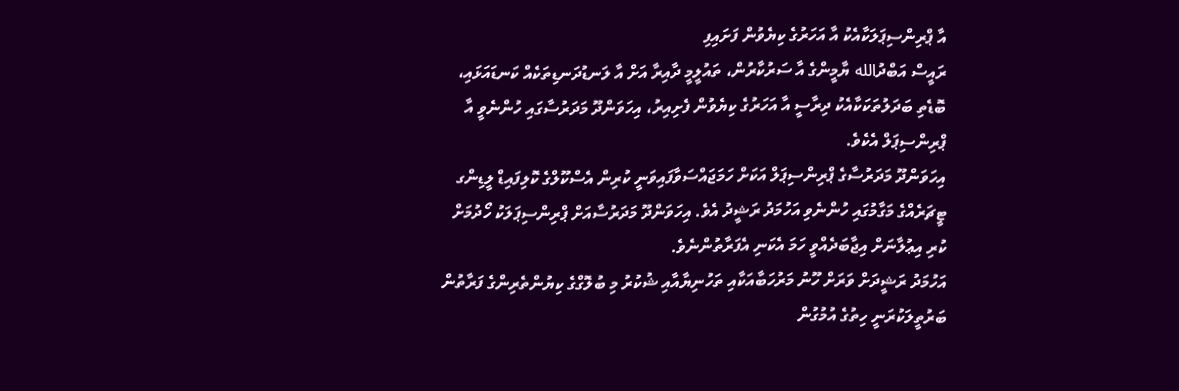އާ ޕްރިންސިޕަލަކާއެކު އާ އަހަރުގެ ކިޔެވުން ފަށައިފި
ރައީސް އަބްދުالله ޔާމީންގެ އާ ސަރުކާރުން، ތައުލީމީ ދާއިރާ އަށް އާ ލަނޑުދަނޑިތަކެއް ކަނޑައަޅައި، ބޮޑެތި ބަދަލުތަކަކާއެކު ދިރާސީ އާ އަހަރުގެ ކިޔެވުން ފެށިއިރު، އިހަވަންދޫ މަދަރުސާގައި ހުންނެވީ އާ ޕްރިންސިޕަލް އެކެވެ.
އިހަވަންދޫ މަދަރުސާގެ ޕްރިންސިޕަލް އަކަށް ހަމަޖައްސަވާފައިވަނީ ކުރިން އެސްކޫލްގެ ކޮލިފައިޑް ލީޑިންގ ޓީޗަރެއްގެ މަގާމުގައި ހުންނެވި އަހުމަދު ރަޝީދު އެވެ. އިހަވަންދޫ މަދަރުސާއަށް ޕްރިންސިޕަލަކު ހޯދުމަށް ކުރި އިޢުލާނަށް އިޖާބަދެއްވީ ހަމަ އެކަނި އެފަރާތުންނެވެ.
އަހުމަދު ރަޝީދަށް ވަރަށް ހޫނު މަރުހަބާއަކާއި ތަހުނިޔާއާއި ޝުކުރު މި ބުލޮގްގެ ކިޔުންތެރިންގެ ފަރާތުން ބަރުތީލަކުރަނީ ހިތުގެ އުމުގުން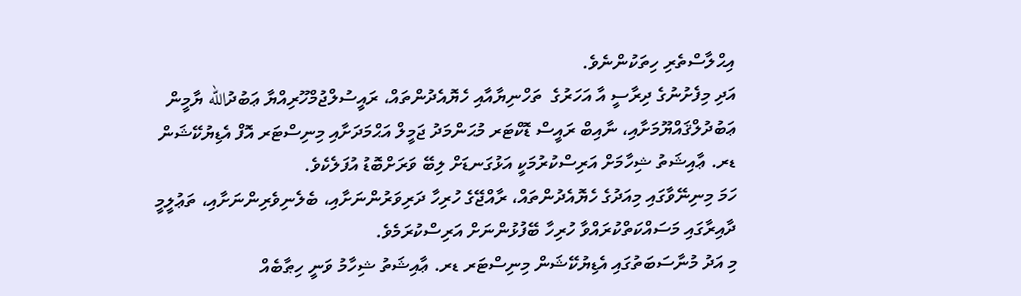އިޙްލާސްތެރި ހިތަކުންނެވެ.
އަދި މިފެށުނުގެ ދިރާސީ އާ އަހަރުގެ  ތަހްނިޔާއާއި ހެޔޮއެދުންތައް، ރައީސުލްޖުމްހޫރިއްޔާ ޢަބުދުالله ޔާމީން ޢަބުދުލްޤައްޔޫމަށާއި، ނާއިބް ރައީސް ޑޮކްޓަރ މުޙަންމަދު ޖަމީލް އަޙްމަދަށާއި މިނިސްޓަރ އޮފް އެޑިޔުކޭޝަން ޑރ. ޢާއިޝަތު ޝިހާމަށް އަރިސްކުރުމަކީ އަޅުގަނޑަށް ލިބޭ ވަރަށްބޮޑު އުފަލެކެވެ.
ހަމަ މިނިނޭވާގައި މިއަދުގެ ހެޔޮއެދުންތައް، ރާއްޖޭގެ ހުރިހާ ދަރިވަރުންނަށާއި، ބެލެނިވެރިންނަށާއި، ތަޢުލީމީ ދާއިރާގައި މަސައްކަތްކުރައްވާ ހުރިހާ ބޭފުޅުންނަށް އަރިސްކުރަމެވެ.
މި އަދު މުނާސަބަތުގައި އެޑިޔުކޭޝަން މިނިސްޓަރ ޑރ. ޢާއިޝަތު ޝިހާމު ވަނީ ހިޠާބެއް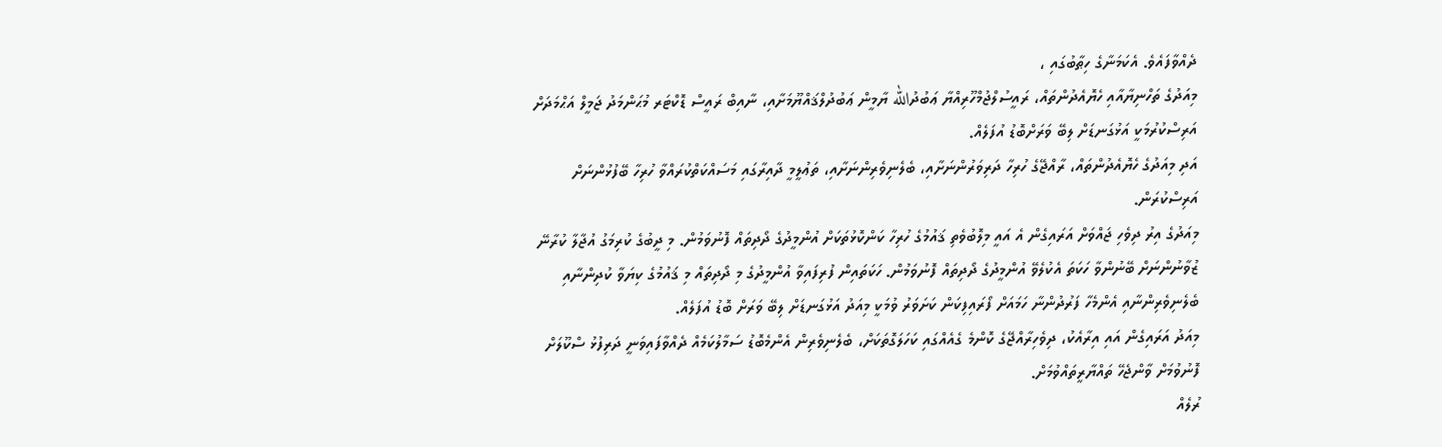ދެއްވާފައެވެ. އެކަމަނާގެ ހިޠާބުގައި ،
މިއަދުގެ ތަހްނިޔާއާއި ހެޔޮއެދުންތައް، ރައީސުލްޖުމްހޫރިއްޔާ ޢަބުދުالله ޔާމީން ޢަބުދުލްޤައްޔޫމަށާއި، ނާއިބް ރައީސް ޑޮކްޓަރ މުޙަންމަދު ޖަމީލް އަޙްމަދަށް އަރިސްކުރުމަކީ އަޅުގަނޑަށް ލިބޭ ވަރަށްބޮޑު އުފަލެއް.
އަދި މިއަދުގެ ހެޔޮއެދުންތައް، ރާއްޖޭގެ ހުރިހާ ދަރިވަރުންނަށާއި، ބެލެނިވެރިންނަށާއި، ތަޢުލީމީ ދާއިރާގައި މަސައްކަތްކުރައްވާ ހުރިހާ ބޭފުޅުންނަށް އަރިސްކުރަން.
މިއަދުގެ އިރު ދިވެހި ޖައްވަށް އަރައިގެން އެ އައީ މިލޮބުވެތި ޤައުމުގެ ހުރިހާ ކަންކޮޅުތަކަށް އުންމީދުގެ ދޯދިތައް ފޮނުވަމުން. މި ދީބުގެ ކުރިމަގު އުޖާލާ ކުރާނޭ ޒުވާނުންނަށް ބޭނުންވާ ހަކަތަ އެކުލެވޭ އުންމީދުގެ ދޯދިތައް ފޮނުވަމުން. ހަކަތައިން ފުރިފައިވާ އުންމީދުގެ މި ދޯދިތައް މި ޤައުމުގެ ކިޔަވާ ކުދިންނާއި ބެލެނިވެރިންނާއި އެންމެހާ ފަރުދުންނާ ހަމައަށް ފޯރައިފިކަން ކަށަވަރު ވުމަކީ މިއަދު އަޅުގަނޑަށް ލިބޭ ވަރަށް ބޮޑު އުފަލެއް.
މިއަދު އަރައިގެން އައި އިރާއެކު، ދިވެހިރާއްޖޭގެ ކޮންމެ ގެއެއްގައި ކަހަލަގޮތަކަށް، ބެލެނިވެރިން އެންމެބޮޑު ސަމާލުކަމެއް ދެއްވާފައިވަނީ ދަރިފުޅު ސްކޫލަށް ފޮނުވުމަށް ވާންޖެހޭ ތައްޔާރީތައްވުމަށް.
ރުލެއް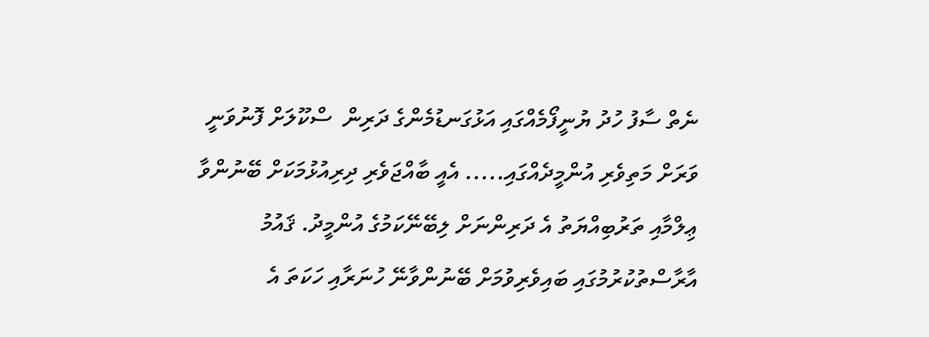ނެތް ސާފު ހުދު ޔުނީފޯމެއްގައި އަޅުގަނޑުމެންގެ ދަރިން  ސްކޫލަށް ފޮނުވަނީ ވަރަށް މަތިވެރި އުންމީދެއްގައި..... އެއީ ބާއްޖަވެރި ދިރިއުޅުމަކަށް ބޭނުންވާ ޢިލްމާއި ތަރުބިއްޔަތު އެ ދަރިންނަށް ލިބޭނޭކަމުގެ އުންމީދު. ޤައުމު އާރާސްތުކުރުމުގައި ބައިވެރިވުމަށް ބޭނުންވާނޭ ހުނަރާއި ހަކަތަ އެ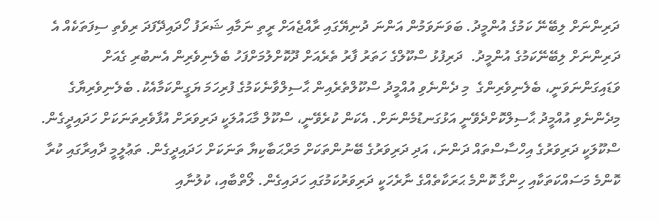ދަރިންނަށް ލިބޭނޭ ކަމުގެ އުންމީދު. ބަވަނަވަމުން އަންނަ ދުނިޔޭގައި ރާއްޖެއަށް ރީތި ނަމާއި ޝަރަފު ހޯދައިދޭފަދަ ރިވެތި ސިފަތަކެއް އެ ދަރިންނަށް ލިބޭނޭކަމުގެ އުންމީދު.  ދަރިފުޅު ސްކޫލްގެ ހަތަރު ފާރު ތެރެއަށް ދޫކޮށްލުމަށްފަހު ބެލެނިވެރިން އެނބުރި ގެއަށް ވަޑައިގަންނަވަނީ، ބެލެނިވެރިންގެ  މި ދެންނެވި އުއްމީދު ސްކޫލްތެރެއިން ޙާސިލްވާނެކަމުގެ ފުރިހަމަ ޔަގީންކަމާއެކު. ބެލެނިވެރިޔާގެ މިދެންނެވި އުއްމީދު ޙާސިލްކޮށްދެވޭނީ އަޅުގަނޑުމެންނަށް. އެކަން ކުރެވޭނީ، ސްކޫލް މާޙައުލަކީ ދަރިވަރަށް އުފާވެރިތަނަކަށް ހަދައިދީގެން. ސްކޫލަކީ ދަރިވަރުގެ އިހްސާސްތައް ދަންނަ، އަދި ދަރިވަރުގެ ބޭނުންތަކަށް މަރްޙަބާކިޔާ ތަނަކަށް ހަދައިދީގެން. ތަޢުލީމީ ދާއިރާގައި ކުރާ ކޮންމެ މަސައްކަތަކާއި ހިންގާ ކޮންމެ ޙަރަކާތެއްގެ ނާރެހަކީ ދަރިވަރުކަމުގައި ހަދައިގެން. ލޯތްބާއި، ކުލުނާއި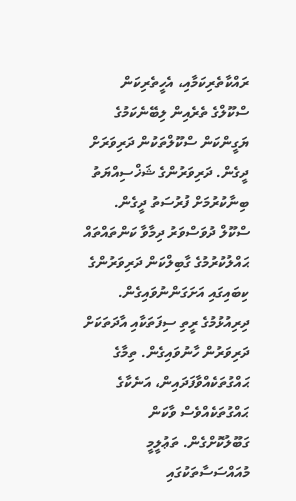ރައްކާތެރިކަމާއި، އެހީތެރިކަން ސްކޫލްގެ ތެރެއިން ލިބޭނެކަމުގެ ޔަގީންކަން ސްކޫލްތަކުން ދަރިވަރަށް ދީގެން. ދަރިވަރުންގެ ޝަޚްސިއްޔަތު ބިނާކުރުމަށް ފުރުސަތު ދީގެން. ސްކޫލް ދުވަސްވަރު ދިމާވާ ކަންތައްތައް ޙައްލުކުރުމުގެ ގާބިލްކަން ދަރިވަރުންގެ ކިބައިގައި އަށަގަންނުވައިގެން. ދިރިއުޅުމުގެ ރީތި ސިފަތަކާއި އާދަތަކަށް ދަރިވަރުން ހާނުވައިގެން. ތިމާގެ ޙައްގުތަކެއްވާފަދައިން، އަނެކާގެ ޙައްގުތަކެއްވެސް ވާކަން ގަބޫލުކޮށްގެން. ތަޢުލީމީ މުއައްސަސާތަކުގައި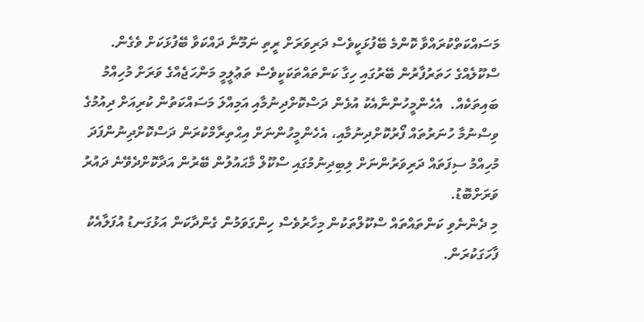މަސައްކަތްކުރައްވާ ކޮންމެ ބޭފުޅަކީވެސް ދަރިވަރަށް ރީތި ނަމޫނާ ދައްކަވާ ބޭފުޅަކަށް ވެގެން.
ސްކޫލެއްގެ ހަތަރުފާރުން ބޭރުގައި ހިގާ ކަންތައްތަކަކީވެސް ތަޢުލީމީ މަންހަޖެއްގެ ވަރަށް މުހިއްމު ބައިތަކެއް.  އެހެންމީހުންނާއެކު އުޅެން ދަސްކޮށްދިނުމާއި އަމިއްލަ މަސައްކަތުން ކުރިއަށް ދިއުމުގެ ވިސްނުމާ ހުނަރުތައް ފޯރުކޮށްދިނުމާއި، އެހެންމީހުންނަށް އިޙްތިރާމްކުރަން ދަސްކޮށްދިނުންފަދަ މުހިއްމު ސިފަތައް ދަރިވަރުންނަށް ލިބިދިނުމުގައި ސްކޫލް މާޙައުލުން ބޭރުން އަދާކޮށްދެވޭނެ ދައުރު ވަރަށްބޮޑު.
މި ދެންނެވި ކަންތައްތައް ސްކޫލްތަކުން މިހާރުވެސް ހިންގަވަމުން ގެންދާކަން އަޅުގަނޑު އުފަލާއެކު ފާހަގަކުރަން.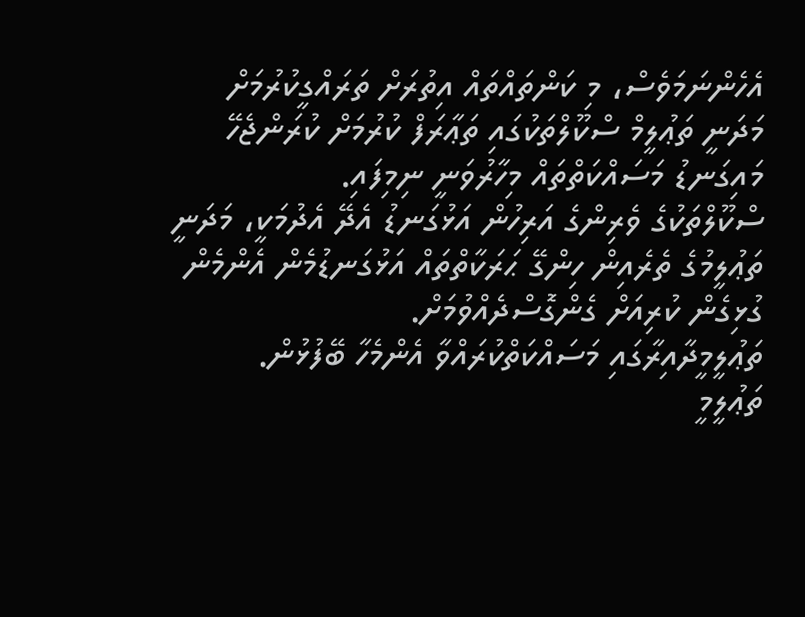އެހެންނަމަވެސް، މި ކަންތައްތައް އިތުރަށް ތަރައްގީކުރުމަށް މަދަނީ ތަޢުލީމް ސްކޫލްތަކުގައި ތަޢާރަފް ކުރުމަށް ކުރަންޖެހޭ މައިގަނޑު މަސައްކަތްތައް މިހާރުވަނީ ނިމިފައި.
ސްކޫލްތަކުގެ ވެރިންގެ އަރިހުން އަޅުގަނޑު އެދޭ އެދުމަކީ، މަދަނީ ތަޢުލީމުގެ ތެރެއިން ހިންގޭ ޙަރަކާތްތައް އަޅުގަނޑުމެން އެންމެން ގުޅިގެން ކުރިއަށް ގެންގޮސްދެއްވުމަށް.
ތަޢުލީމީދާއިރާގައި މަސައްކަތްކުރައްވާ އެންމެހާ ބޭފުޅުން.
ތަޢުލީމީ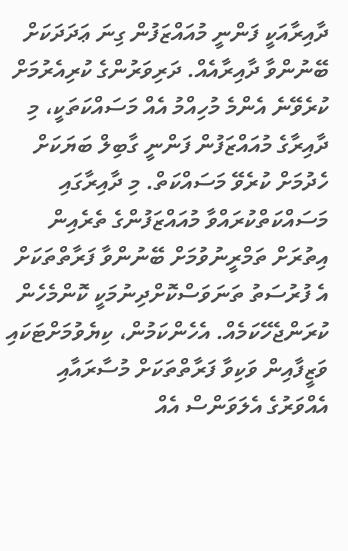ދާއިރާއަކީ ފަންނީ މުއައްޒަފުން ގިނަ ޢަދަދަކަށް ބޭނުންވާ ދާއިރާއެއް. ދަރިވަރުންގެ ކުރިއެރުމަށް ކުރެވޭނެ އެންމެ މުހިއްމު އެއް މަސައްކަތަކީ، މި ދާއިރާގެ މުއައްޒަފުން ފަންނީ ގާބިލް ބަޔަކަށް ހެދުމަށް ކުރެވޭ މަސައްކަތް. މި ދާއިރާގައި މަސައްކަތްކުރައްވާ މުއައްޒަފުންގެ ތެރެއިން އިތުރަށް ތަމްރީނުވުމަށް ބޭނުންވާ ފަރާތްތަކަށް އެ ފުރުސަތު ތަނަވަސްކޮށްދިނުމަކީ ކޮންމެހެން ކުރަންޖެހޭކަމެއް. އެހެންކަމުން، ކިޔެވުމަށްޓަކައި ވަޒީފާއިން ވަކިވާ ފަރާތްތަކަށް މުސާރައާއި އެއްވަރުގެ އެލަވަންސް އެއް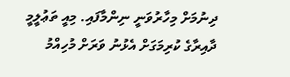ދިނުމަށް މިހާރުވަނީ ނިންމާފައި. މިއީ ތަޢުލީމީ ދާއިރާގެ ކުރިމަގަށް އެޅުނު ވަރަށް މުހިއްމު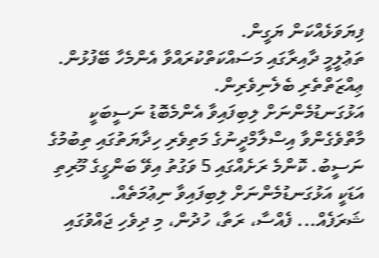ފިޔަވަޅެއްކަން ޔަގީން.
ތަޢުލީމީ ދާއިރާގައި މަސައްކަތްކުރައްވާ އެންމެހާ ބޭފުޅުން. ޢިއްޒަތްތެރި ބެލެނިވެރިން.
އަޅުގަނޑުމެންނަށް ލިބިފައިވާ އެންމެބޮޑު ނަސީބަކީ މާތްވެގެންވާ އިސްލާމްދީނުގެ މަތިވެރި ހިދާޔަތުގައި ތިބުމުގެ ނަސީބު. ކޮންމެ ރަށެއްގައި 5 ވަގުތު އިވޭ ބަންގީގެ މޫރިތި އަޑަކީ އަޅުގަނޑުމެންނަށް ލިބިފައިވާ ނިޢުމަތެއް. ޝަރަފެއް... ފެއްސާ، ރަތާ، ހުދުން، މި ދިވެހި ޖައްވުގައި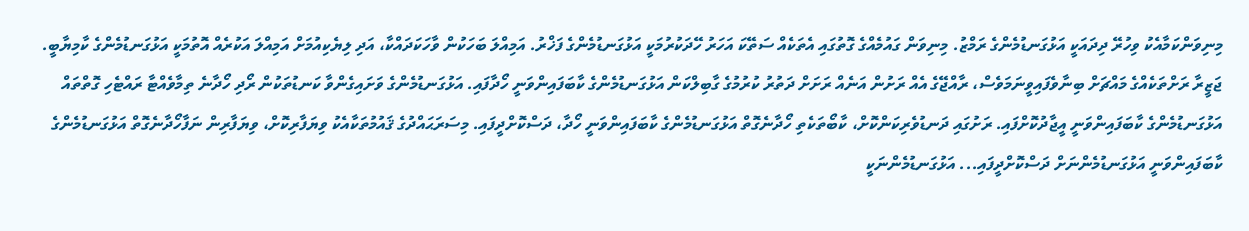މިނިވަންކަމާއެކު ވިހުރޭ ދިދައަކީ އަޅުގަނޑުމެންގެ ރަމްޒު. މިނިވަން ގައުމެއްގެ ގޮތުގައި އެތަކެއް ސަތޭކަ އަހަރު ހޭދަކުރުމަކީ އަޅުގަނޑުމެންގެ ފަޚްރު. އަމިއްލަ ބަހަކުން ވާހަކަދައްކާ، އަދި ލިޔެކިއުމަށް އަމިއްލަ އަކުރެއް އޮތުމަކީ އަޅުގަނޑުމެންގެ ކާމިޔާބީ.
ޖަޒީރާ ރަށްތަކެއްގެ މައްޗަށް ބިނާވެފައިވީނަމަވެސް، ރާއްޖޭގެ އެއް ރަށުން އަނެއް ރަށަށް ދަތުރު ކުރުމުގެ ގާބިލްކަން އަޅުގަނޑުމެންގެ ކާބަފައިންވަނީ ހޯދާފައި. އަޅުގަނޑުމެންގެ ވަށައިގެންވާ ކަނޑުތަކުން ރޯދި ހޯދާނެ ތިމާވެއްޓާ ރައްޓެހި ގޮތްތައް އަޅުގަނޑުމެންގެ ކާބަފައިންވަނީ އީޖާދުކޮށްފައި. ރަށުގައި ދަނޑުވެރިކަންކޮށް، ކާބޯތަކެތި ހޯދާނެގޮތް އަޅުގަނޑުމެންގެ ކާބަފައިންވަނީ ހޯދާ، ދަސްކޮށްދީފައި. މިސަރަޙައްދުގެ ޤައުމުތަކާއެކު ވިޔަފާރިކޮށް، ވިޔަފާރިން ނަފާހޯދާނެގޮތް އަޅުގަނޑުމެންގެ ކާބަފައިންވަނީ އަޅުގަނޑުމެންނަށް ދަސްކޮށްދީފައި... އަޅުގަނޑުމެންނަކީ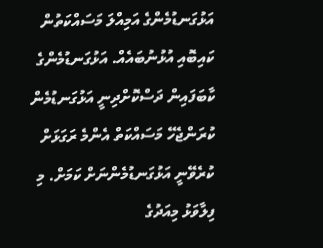އަޅުގަނޑުމެންގެ އަމިއްލަ މަސައްކަތުން ކައިބޮއި އުޅުނުބައެއް. އަޅުގަނޑުމެންގެ ކާބަފައިން ދަސްކޮށްދިނީ އަޅުގަނޑުމެން ކުރަންޖެހޭ މަސައްކަތް އެންމެ ރަގަޅަށް ކުރެވޭނީ އަޅުގަނޑުމެންނަށް ކަމަށް. މި ފިލާވަޅު މިއަދުގެ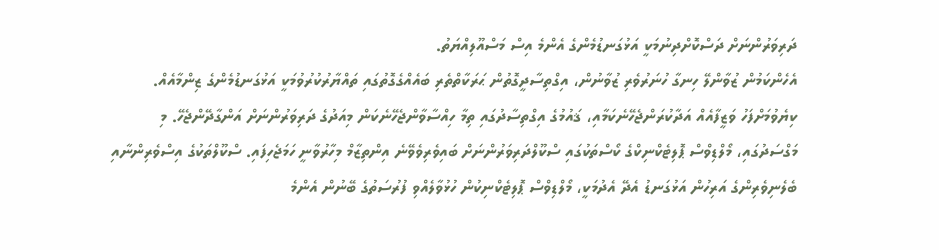ދަރިވަރުންނަށް ދަސްކޮށްދިނުމަކީ އަޅުގަނޑުމެންގެ އެންމެ އިސް މަސްއޫލިއްޔަތު.
އެހެންކަމުން ޒުވާންލޭ ހިނގާ ހުނަރުވެރި ޒުވާނުން، އިގްތިސާދީގޮތުން ޙަރަކާތްތެރި ބައެއްގެގޮތުގައި ތައްޔާރުކުރުވުމަކީ އަޅުގަނޑުމެންގެ ޒިންމާއެއް. ކިޔެވުމަށްފަހު ވަޒީފާއެއް އަދާކުރަންޖެހޭނެކަމާއި، ޤައުމުގެ އިގްތިސާދުގައި ތިމާ ހިއްސާވާންޖެހޭނެކަން މިއަދުގެ ދަރިވަރުންނަށް އަންގާދޭންޖެހޭ. މި މަގްސަދުގައި، މޯލްޑިވްސް ޕޮލިޓެކްނިކްގެ ކޯސްތަކުގައި ސްކޫލްދަރިވަރުންނަށް ބައިވެރިވެވޭނެ އިންތިޒާމް މިހާރުވާނީ ހަމަޖެހިފައި. ސްކޫލްތަކުގެ އިސްވެރިންނާއި ބެލެނިވެރިންގެ އަރިހުން އަޅުގަނޑު އެދޭ އެދުމަކީ، މޯލްޑިވްސް ޕޮލިޓެކްނިކުން ހުޅުވާލެއްވި ފުރުސަތުގެ ބޭނުން އެންމެ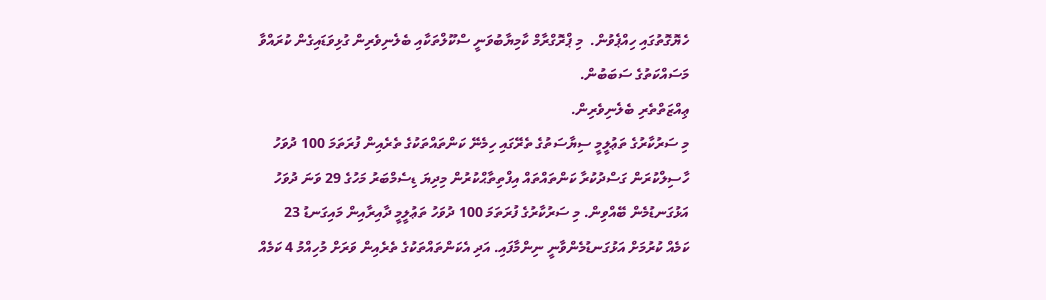ހެޔޮގޮތުގައި ހިއްޕެވުން.  މި ޕްރޮގްރާމް ކާމިޔާބުވަނީ ސްކޫލްތަކާއި ބެލެނިވެރިން ގުޅިވަޑައިގެން ކުރައްވާ މަސައްކަތުގެ ސަބަބުން.
ޢިއްޒަތްތެރި ބެލެނިވެރިން.
މި ސަރުކާރުގެ ތަޢުލީމީ ސިޔާސަތުގެ ތެރޭގައި ހިމެނޭ ކަންތައްތަކުގެ ތެރެއިން ފުރަތަމަ 100 ދުވަހު ހާސިލްކުރަން ގަސްދުކުރާ ކަންތައްތައް އިފްތިތާޙްކުރުން މިދިޔަ ޑިސެމްބަރު މަހުގެ 29 ވަނަ ދުވަހު އަޅުގަނޑުމެން ބޭއްވިން. މި ސަރުކާރުގެ ފުރަތަމަ 100 ދުވަހު ތަޢުލީމީ ދާއިރާއިން މައިގަނޑު 23 ކަމެއް ކުރުމަށް އަޅުގަނޑުމެންވާނީ ނިންމާފައި. އަދި އެކަންތައްތަކުގެ ތެރެއިން ވަރަށް މުހިއްމު 4 ކަމެއް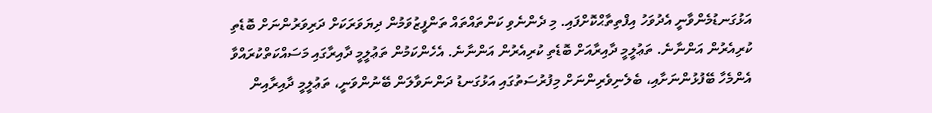އަޅުގަނޑުމެންވާނީ އެދުވަހު އިފްތިތާޙްކޮށްފައި. މި ދެންނެވި ކަންތައްތައް ތަންފީޒުވަމުން ދިޔަވަރަކަށް ދަރިވަރުންނަށް ބޮޑެތި ކުރިއެރުން އަންނާނެ. ތަޢުލީމީ ދާއިރާއަށް ބޮޑެތި ކުރިއެރުން އަންނާނެ. އެހެންކަމުން ތަޢުލީމީ ދާއިރާގައި މަސައްކަތްކުރައްވާ އެންމެހާ ބޭފުޅުންނަށާއި، ބެލެނިވެރިންނަށް މިފުރުސަތުގައި އަޅުގަނޑު ދަންނަވާލަން ބޭނުންވަނީ، ތަޢުލީމީ ދާއިރާއިން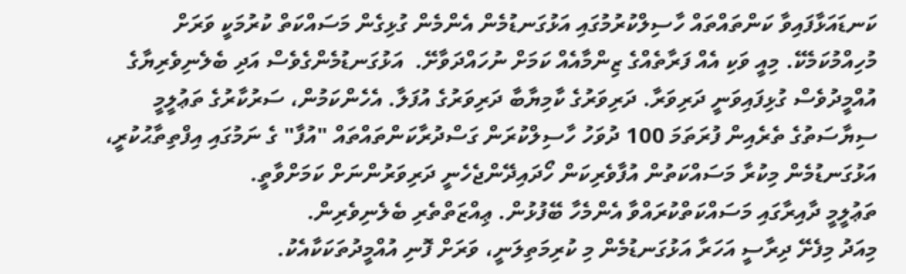ކަނޑައަޅާފައިވާ ކަންތައްތައް ހާސިލްކުރުމުގައި އަޅުގަނޑުމެން އެންމެން ގުޅިގެން މަސައްކަތް ކުރުމަކީ ވަރަށް މުހިއްމުކަމެކޭ. މިއީ ވަކި އެއް ފަރާތެއްގެ ޒިންމާއެއް ކަމަށް ނުހައްދަވާށޭ.  އަޅުގަނޑުމެންގެވެސް އަދި ބެލެނިވެރިޔާގެ އުއްމީދުވެސް ގުޅިފައިވަނީ ދަރިވަރާ. ދަރިވަރުގެ ކާމިޔާބާ ދަރިވަރުގެ އުފަލާ. އެހެންކަމުން، ސަރުކާރުގެ ތަޢުލީމީ ސިޔާސަތުގެ ތެރެއިން ފުރަތަމަ 100 ދުވަހު ހާސިލްކުރަން ގަސްދުރާކަންތައްތައް "އުފާ" ގެ ނަމުގައި އިފްތިތާޙުކުރީ، އަޅުގަނޑުމެން މިކުރާ މަސައްކަތުން އުފާވެރިކަން ހޯދައިދޭންޖެހެނީ ދަރިވަރުންނަށް ކަމަށްވާތީ.
ތަޢުލީމީ ދާއިރާގައި މަސައްކަތްކުރައްވާ އެންމެހާ ބޭފުޅުން. ޢިއްޒަތްތެރި ބެލެނިވެރިން.
މިއަދު މިފެށޭ ދިރާސީ އަހަރާ އަޅުގަނޑުމެން މި ކުރިމަތިލަނީ، ވަރަށް ފޮނި އުއްމީދުތަކަކާއެކު.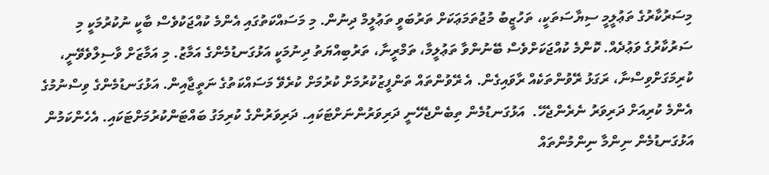މިސަރުކާރުގެ ތަޢުލީމީ ސިޔާސަތަކީ، ތަހުޒީބު މުޖުތަމަޢަކަށް ތަރުބަވީ ތަޢުލީމް ދިނުން. މި މަސައްކަތުގައި އެންމެ ކުއްޖަކުވެސް ބާކީ ނުކުރުމަކީ މި ސަރުކާރުގެ ވަޢުދެއް. ކޮންމެ ކުއްޖަކަށްވެސް ބޭނުންވާ ތަޢުލީމާ، ތަމްރީނާ، ތަރުބިއްޔަތު ދިނުމަކީ އަޅުގަނޑުމެންގެ އަމާޒު. މި އަމާޒަށް ވާސިލްވެވޭނީ، ކުރިމަގަށްވިސްނާ، ރަގަޅު ރޭވުންތަކެއް ރާވައިގެން. އެ ރޭވުންތައް ތަންފީޒުކުރުމަށް ކުރުމަށް ކުރެވޭ މަސައްކަތުގެ ނަތީޖާއިން. އަޅުގަނޑުމެންގެ ވިސްނުމުގެ އެންމެ ކުރިއަށް ދަރިވަރު ނެރެންޖެހޭ.  އަޅުގަނޑުމެން ތިބެންޖެހޭނީ ދަރިވަރުންނަށްޓަކައި. ދަރިވަރުންގެ ކުރިމަގު ބައްޓަންކުރުމަށްޓަކައި. އެހެންކަމުން އަޅުގަނޑުމެން ނިންމާ ނިންމުންތައް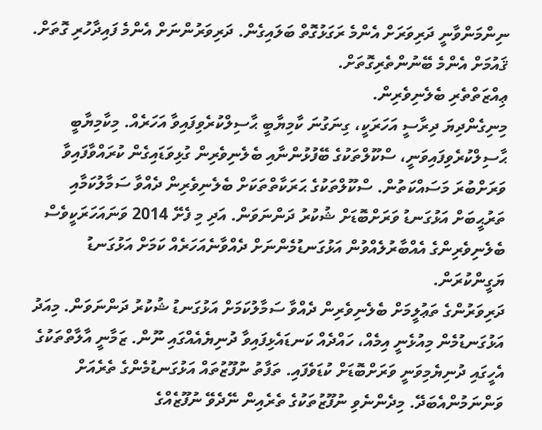ނިންމަންވާނީ ދަރިވަރަށް އެންމެ ރަގަޅުގޮތް ބަލައިގެން. ދަރިވަރުންނަށް އެންމެ ފައިދާހުރި ގޮތަށް. ޤައުމަށް އެންމެ ބޭނުންތެރިގޮތަށް.
ޢިއްޒަތްތެރި ބެލެނިވެރިން.
މިނިގެންދިޔަ ދިރާސީ އަހަރަކީ، ގިނަގުނަ ކާމިޔާބީ ޙާސިލްކުރެވިފައިވާ އަހަރެއް. މިކާމިޔާބީ ޙާސިލްކުރެވިފައިވަނީ، ސްކޫލްތަކުގެ ބޭފުޅުންނާއި ބެލެނިވެރިން ގުޅިވަޑައިގެން ކުރައްވާފައިވާ ވަރަށްބުރަ މަސައްކަތުން. ސްކޫލްތަކުގެ ޙަރަކާތްތަކަށް ބެލެނިވެރިން ދެއްވާ ސަމާލުކަމާއި ތަރުޙީބަށް އަޅުގަނޑު ވަރަށްބޮޑަށް ޝުކުރު ދަންނަވަން. އަދި މި ފެށޭ 2014 ވަނައަހަރަކީވެސް ބެލެނިވެރިންގެ އެއްބާރުލެއްވުން އަޅުގަނޑުމެންނަށް ދެއްވާނެއަހަރެއް ކަމަށް އަޅުގަނޑު ޔަގީންކުރަން.
ދަރިވަރުންގެ ތަޢުލީމަށް ބެލެނިވެރިން ދެއްވާ ސަމާލުކަމަށް އަޅުގަނޑު ޝުކުރު ދަންނަވަން. މިއަދު އަޅުގަނޑުމެން މިއުޅެނީ އިމެއް، ހައްދެއް ކަނޑައެޅިފައިވާ ދުނިޔެއެއްގައި ނޫން. ޒަމާނީ އާލާތްތަކުގެ އެހީގައި ދުނިޔެމިވަނީ ވަރަށްބޮޑަށް ކުޑަވެފައި. ތަފާތު ނުފޫޒުތައް އަޅުގަނޑުމެންގެ ތެރެއަށް ވަންނަމުންއެބަދޭ. މިދެންނެވި ނުފޫޒުތަކުގެ ތެރެއިން ނޭދެވޭ ނުފޫޒެއްގެ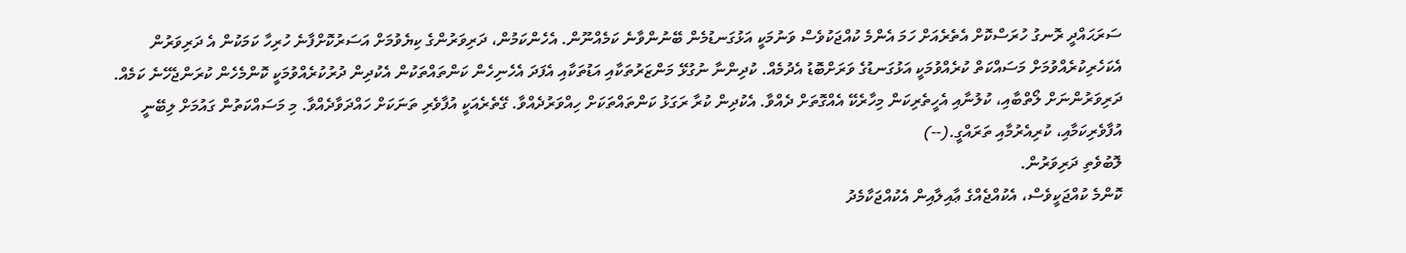ސަރަޙައްދީ ރޮނގު ހުރަސްކޮށް އެތެރެއަށް ހަމަ އެންމެ ކުއްޖަކުވެސް ވަނުމަކީ އަޅުގަނޑުމެން ބޭނުންވާނެ ކަމެއްނޫން. އެހެންކަމުން، ދަރިވަރުންގެ ކިޔެވުމަށް އަސަރުކޮށްފާނެ ހުރިހާ ކަމަކުން އެ ދަރިވަރުން އެކަހެރިކުރެއްވުމަށް މަސައްކަތް ކުރެއްވުމަކީ އަޅުގަނޑުގެ ވަރަށްބޮޑު އެދުމެއް. ކުދިންނާ ނުގުޅޭ މަންޒަރުތަކާއި އަޑުތަކާއި އެފަދަ އެހެނިހެން ކަންތައްތަކުން އެކުދިން ދުރުކުރެއްވުމަކީ ކޮންމެހެން ކުރަންޖެހޭނެ ކަމެއް. ދަރިވަރުންނަށް ލޯތްބާއި، ކުލުނާއި އެހީތެރިކަން މިހާރެކޭ އެއްގޮތަށް ދެއްވާ. އެކުދިން ކުރާ ރަގަޅު ކަންތައްތަކަށް ހިއްވަރުދެއްވާ. ގޭތެރެއަކީ އުފާވެރި ތަނަކަށް ހައްދަވާދެއްވާ. މި މަސައްކަތުން ގައުމަށް ލިބޭނީ އުފާވެރިކަމާއި، ކުރިއެރުމާއި ތަރައްގީ.(--)
ލޮބުވެތި ދަރިވަރުން.
ކޮންމެ ކުއްޖަކީވެސް، އެކުއްޖެއްގެ ޢާއިލާއިން އެކުއްޖަކާމެދު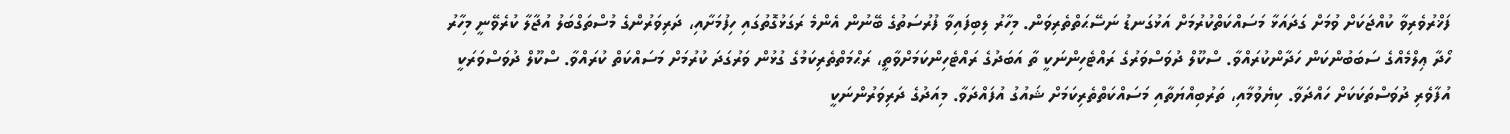ފަޚްރުވެރިވާ ކުއްޖަކަށް ވުމަށް ގަދައަޅާ މަސައްކަތްކުރުމަށް އަޅުގަނޑު ނަސޭޙަތްތެރިވަން. މިހާރު ލިބިފައިވާ ފުރުސަތުގެ ބޭނުން އެންމެ ރަގަޅުގޮތުގައި ހިފުމަށާއި، ދަރިވަރުންގެ މުސްތަގްބަލު އުޖާލާ ކުރެވޭނީ މިހާރު ހޯދާ ޢިލްމެއްގެ ސަބަބުންކަން ހަދާންކުރައްވާ. ސްކޫލް ދުވަސްވަރުގެ ރައްޓެހިންނަކީ ތާ އަބަދުގެ ރައްޓެހިންކަމަށްވާތީ، ރަޙްމަތްތެރިކަމުގެ ގުޅުން ވަރުގަދަ ކުރުމަށް މަސައްކަތް ކުރައްވާ. ސްކޫލް ދުވަސްވަރަކީ އުފާވެރި ދުވަސްތަކަކަށް ހައްދަވާ. ކިޔެވުމާއި، ތަރުބިއްޔަތާއި މަސައްކަތްތެރިކަމަށް ޝައުގު އުފައްދަވާ. މިއަދުގެ ދަރިވަރުންނަކީ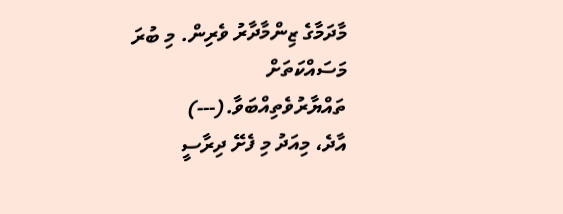މާދަމާގެ ޒިންމާދާރު ވެރިން. މި ބުރަ މަސައްކަތަށް ތައްޔާރުވެތިއްބަވާ.(---)
އާދެ، މިއަދު މި ފެށޭ ދިރާސީ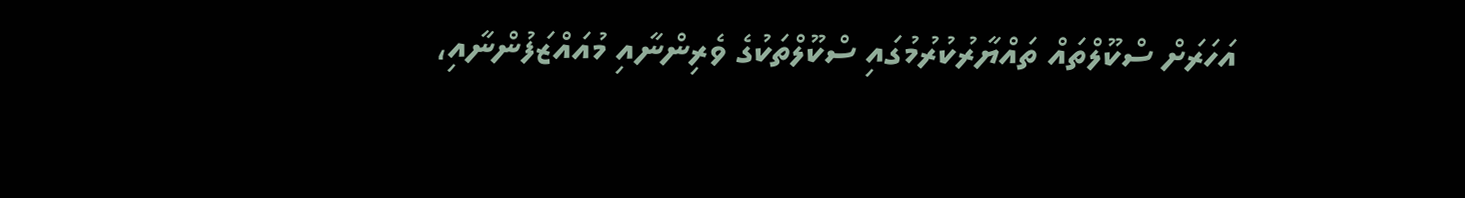އަހަރަށް ސްކޫލްތައް ތައްޔާރުކުރުމުގައި ސްކޫލްތަކުގެ ވެރިންނާއި މުއައްޒަފުންނާއި،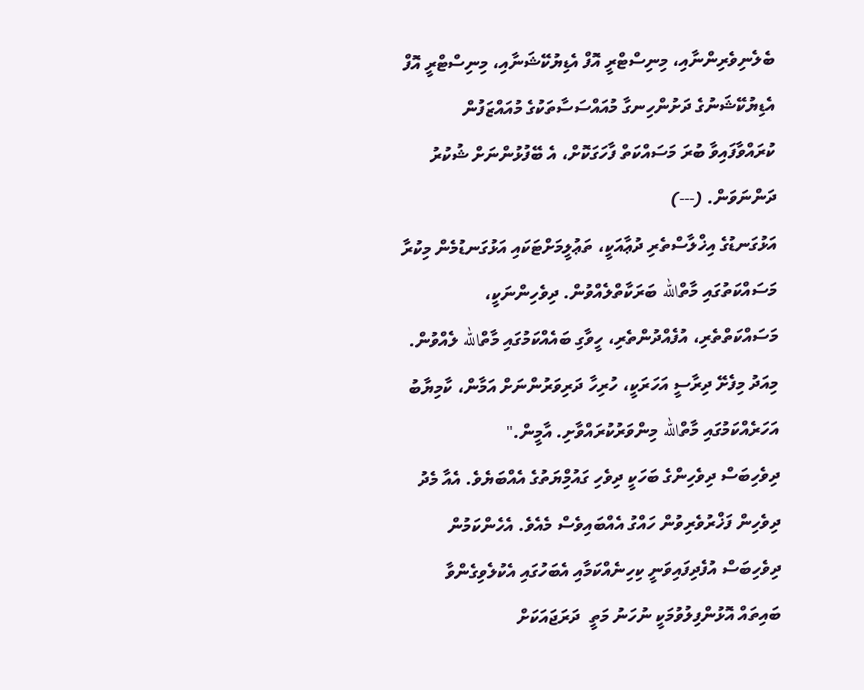ބެލެނިވެރިންނާއި، މިނިސްޓްރީ އޮފް އެޑިޔުކޭޝަނާއި، މިނިސްޓްރީ އޮފް އެޑިޔުކޭޝަނުގެ ދަށުންހިނގާ މުއައްސަސާތަކުގެ މުއައްޒަފުން ކުރައްވާފައިވާ ބުރަ މަސައްކަތް ފާހަގަކޮށް، އެ ބޭފުޅުންނަށް ޝުކުރު ދަންނަވަން. (---)
އަޅުގަނޑުގެ އިޚްލާސްތެރި ދުޢާއަކީ، ތަޢުލީމަށްޓަކައި އަޅުގަނޑުމެން މިކުރާ މަސައްކަތުގައި މާތްالله ބަރަކާތްލެއްވުން. ދިވެހިންނަކީ، މަސައްކަތްތެރި، އުފެއްދުންތެރި، ހީވާގި ބައެއްކަމުގައި މާތްالله ލެއްވުން. މިއަދު މިފެށޭ ދިރާސީ އަހަރަކީ، ހުރިހާ ދަރިވަރުންނަށް އަމާން، ކާމިޔާބު އަހަރެއްކަމުގައި މާތްالله މިންވަރުކުރައްވާށި. އާމީން."
ދިވެހިބަސް ދިވެހިންގެ ބަހަކީ ދިވެހި ގައުމިްޔަތުގެ އެއްބަޔެވެ. އެއާ މެދު ދިވެހިން ފަޚްރުވެރިވުން ހައްގު އެއްބައިވެސް މެއެވެ. އެހެންކަމުން ދިވެހިބަސް އުފެދިފައިވަނީ ކިހިނެއްކަމާއި އެބަހުގައި އެކުލެވިގެންވާ ބައިތައް އޮޅުންފިލުވުމަކީ ނުހަނު މަތީ  ދަރަޖައަކަށް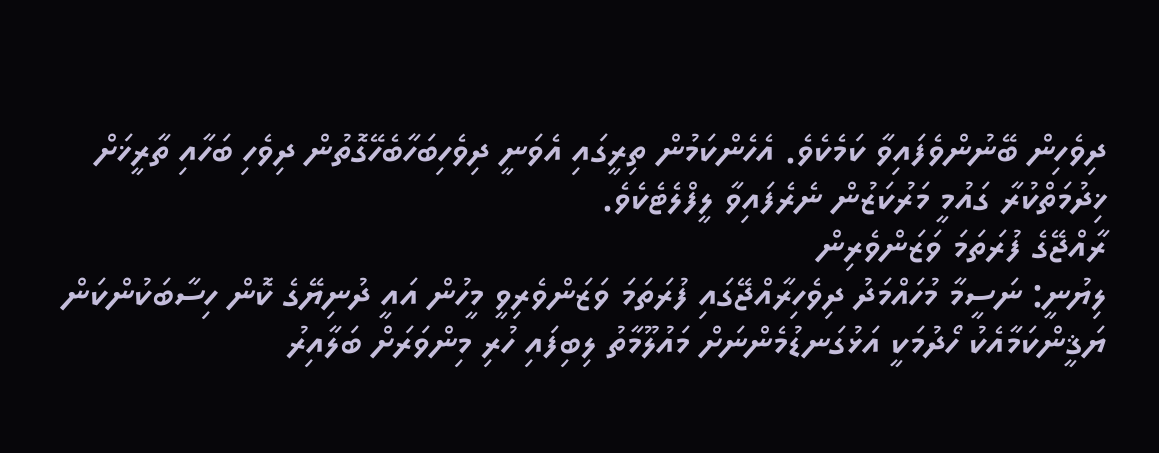ދިވެހިން ބޭނުންވެފައިވާ ކަމެކެވެ. އެހެންކަމުން ތިރީގައި އެވަނީ ދިވެހިބަހާބެހޭގޮތުން ދިވެހި ބަހާއި ތާރީޚަށް ޚިދުމަތްކުރާ ގައުމީ މަރުކަޒުން ނެރެފައިވާ ލީފްލެޓެކެވެ.
ރާއްޖޭގެ ފުރަތަމަ ވަޒަންވެރިން
ލިޔުނީ: ނަސީމާ މުހައްމަދު ދިވެހިރާއްޖޭގައި ފުރަތަމަ ވަޒަންވެރިވީ މީހުން އައީ ދުނިޔޭގެ ކޮން ހިސާބަކުންކަން ޔަޤީންކަމާއެކު ހޯދުމަކީ އަޅުގަނޑުމެންނަށް މައުލޫމާތު ލިބިފައި ހުރި މިންވަރަށް ބަލާއިރު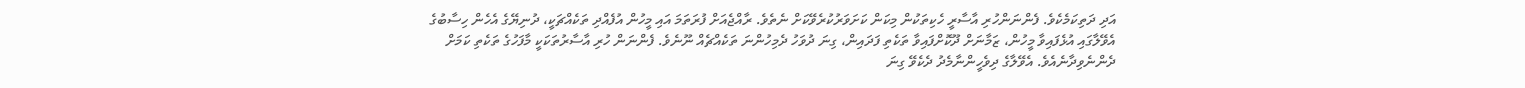އަދި ދަތިކަމެކެވެ. ފެންނަންހުރި އާސާރީ ހެކިތަކުން މިކަން ކަށަވަރުކުރެވޭކަށް ނެތެވެ. ރާއްޖެއަށް ފުރަތަމަ އައި މީހުން އުފެއްދި ތަކެއްޗަކީ، ދުނިޔޭގެ އެހެން ހިސާބުގެ އެވޭލާގައި އުޅެފައިވާ މީހުން، ޒަމާނަށް ދޫކޮށްފައިވާ ތަކެތި ފަދައިން، ގިނަ ދުވަހު ދެމިހުންނަ ތަކެއްޗެއް ނޫނެވެ. ފެންނަން ހުރި އާސާރުތަކަކީ މާފަހުގެ ތަކެތި ކަމަށް ދެންނެވިދާނެއެވެ. އެވޭލާގެ ދިވެހީންނާމެދު ދެކެވޭ ގިނަ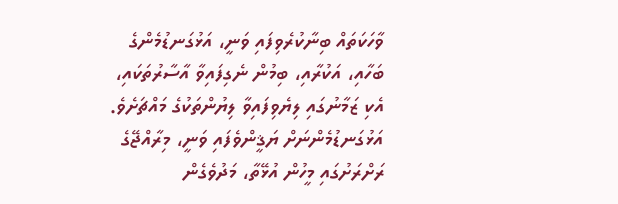ވާހަކަތައް ބިނާކުރެވިފައި ވަނީ، އަޅުގަނޑުމެންގެ ބަހާއި، އަކުރާއި، ބިމުން ނެގިފައިވާ އާސާރުތަކައި، އެކި ޒަމާނުގައި ލިޔެވިފައިވާ ލިޔުންތަކުގެ މައްޗަށެވެ. އަޅުގަނޑުމެންނަށް ޔަޤީންވެފައި ވަނީ، މިރާއްޖޭގެ ރަށްރަށުގައި މީހުން އުޅޭތާ، މަދުވެގެން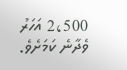2،500 އަހަރު ވެދާނެ ކަމަށެވެ.